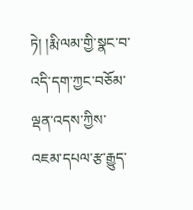ཏེ། །རྨི་ལམ་གྱི་སྣང་བ་འདི་དག་ཀྱང་བཅོམ་ལྡན་འདས་ཀྱིས་འཇམ་དཔལ་རྩ་རྒྱུད་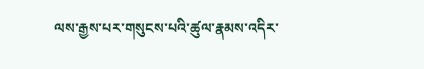ལས་རྒྱས་པར་གསུངས་པའི་ཚུལ་རྣམས་འདིར་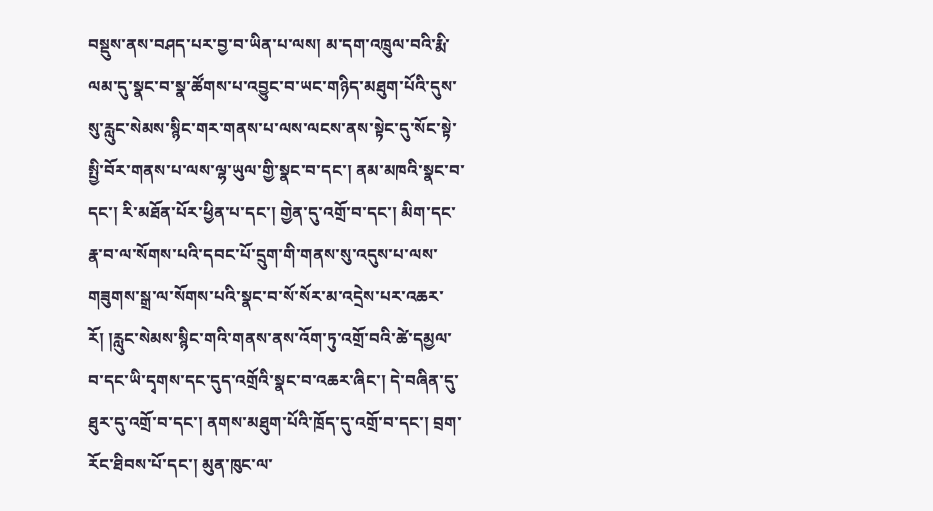བསྡུས་ནས་བཤད་པར་བྱ་བ་ཡིན་པ་ལས། མ་དག་འཁྲུལ་བའི་རྨི་ལམ་དུ་སྣང་བ་སྣ་ཚོགས་པ་འབྱུང་བ་ཡང་གཉིད་མཐུག་པོའི་དུས་སུ་རླུང་སེམས་སྙིང་གར་གནས་པ་ལས་ལངས་ནས་སྟེང་དུ་སོང་སྟེ་སྤྱི་བོར་གནས་པ་ལས་ལྷ་ཡུལ་གྱི་སྣང་བ་དང་། ནམ་མཁའི་སྣང་བ་དང་། རི་མཐོན་པོར་ཕྱིན་པ་དང་། གྱེན་དུ་འགྲོ་བ་དང་། མིག་དང་རྣ་བ་ལ་སོགས་པའི་དབང་པོ་དྲུག་གི་གནས་སུ་འདུས་པ་ལས་གཟུགས་སྒྲ་ལ་སོགས་པའི་སྣང་བ་སོ་སོར་མ་འདྲེས་པར་འཆར་རོ། །རླུང་སེམས་སྙིང་གའི་གནས་ནས་འོག་ཏུ་འགྲོ་བའི་ཚེ་དམྱལ་བ་དང་ཡི་དྭགས་དང་དུད་འགྲོའི་སྣང་བ་འཆར་ཞིང་། དེ་བཞིན་དུ་ཐུར་དུ་འགྲོ་བ་དང་། ནགས་མཐུག་པོའི་ཁྲོད་དུ་འགྲོ་བ་དང་། བྲག་རོང་ཐིབས་པོ་དང་། མུན་ཁུང་ལ་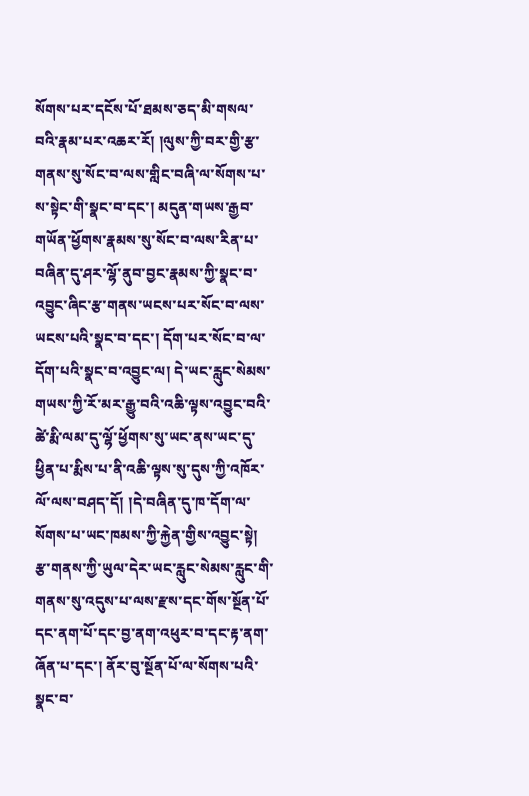སོགས་པར་དངོས་པོ་ཐམས་ཅད་མི་གསལ་བའི་རྣམ་པར་འཆར་རོ། །ལུས་ཀྱི་བར་གྱི་རྩ་གནས་སུ་སོང་བ་ལས་གླིང་བཞི་ལ་སོགས་པ་ས་སྟེང་གི་སྣང་བ་དང་། མདུན་གཡས་རྒྱབ་གཡོན་ཕྱོགས་རྣམས་སུ་སོང་བ་ལས་རིན་པ་བཞིན་དུ་ཤར་ལྷོ་ནུབ་བྱང་རྣམས་ཀྱི་སྣང་བ་འབྱུང་ཞིང་རྩ་གནས་ཡངས་པར་སོང་བ་ལས་ཡངས་པའི་སྣང་བ་དང་། དོག་པར་སོང་བ་ལ་དོག་པའི་སྣང་བ་འབྱུང་ལ། དེ་ཡང་རླུང་སེམས་གཡས་ཀྱི་རོ་མར་རྒྱུ་བའི་འཆི་ལྟས་འབྱུང་བའི་ཚེ་རྨི་ལམ་དུ་ལྷོ་ཕྱོགས་སུ་ཡང་ནས་ཡང་དུ་ཕྱིན་པ་རྨིས་པ་ནི་འཆི་ལྟས་སུ་དུས་ཀྱི་འཁོར་ལོ་ལས་བཤད་དོ། །དེ་བཞིན་དུ་ཁ་དོག་ལ་སོགས་པ་ཡང་ཁམས་ཀྱི་རྐྱེན་གྱིས་འབྱུང་སྟེ། རྩ་གནས་ཀྱི་ཡུལ་དེར་ཡང་རླུང་སེམས་རླུང་གི་གནས་སུ་འདུས་པ་ལས་རྫས་དང་གོས་སྔོན་པོ་དང་ནག་པོ་དང་བྱ་ནག་འཕུར་བ་དང་རྟ་ནག་ཞོན་པ་དང་། ནོར་བུ་སྔོན་པོ་ལ་སོགས་པའི་སྣང་བ་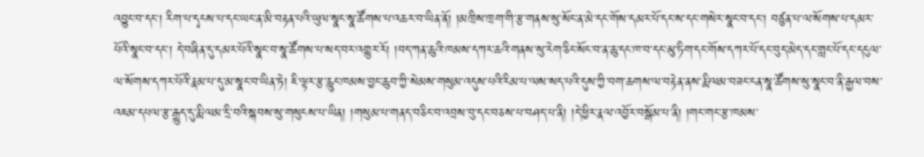འབྱུང་བ་དང་། རིག་པ་དྭངས་པ་དང་ཡང་ན་མི་བརྟན་པའི་ཡུལ་སྣང་སྣ་ཚོགས་པ་འཆར་བ་ཡིན་ནོ། །མཁྲིས་ཁྲག་གི་རྩ་གནས་སུ་སོང་ན་མེ་དང་གོས་དམར་པོ་དང་ས་དང་གསེར་སྣང་བ་དང་། བཙུན་པ་ལ་སོགས་པ་དམར་པོའི་སྣང་བ་དང་། དེ་བཞིན་དུ་དམར་པོའི་སྣང་བ་སྣ་ཚོགས་པ་སད་བར་འགྱུར་རོ། །བད་ཀན་ཆུའི་ཁམས་དཀར་ཆའི་གནས་སུ་རེག་ཅིང་སོང་བ་ན་ཆུ་དང་ཁ་བ་དང་མུ་ཏིག་དང་གོས་དཀར་པོ་དང་བུད་མེད་དང་གླང་པོ་དང་དངུལ་ལ་སོགས་དཀར་པོའི་རྣམ་པ་དུ་མ་སྣང་བ་ཡིན་ཏེ། ཇི་ལྟར་རྩ་རླུང་ཁམས་བྱང་ཆུབ་ཀྱི་སེམས་གསུམ་འདུས་པའི་རིམ་པ་ལས་སད་པའི་དུས་ཀྱི་བག་ཆགས་ལ་བརྟེན་ནས་རྨི་ལམ་བཟང་ངན་སྣ་ཚོགས་སུ་སྣང་བ་ནི་རྒྱལ་བས་འཇམ་དཔལ་རྩ་རྒྱུད་དུ་རྨི་ལམ་དྲི་བའི་སྐབས་སུ་གསུངས་པ་ཡིན། །གསུམ་པ་གནད་བཅིང་བ་འབྲས་བུ་དང་བཅས་པ་བཤད་པ་ནི། །དེ་ཕྱིར་རྣལ་འབྱོར་བསྒོམ་པ་ནི། །གང་གང་རྩ་ཁམས་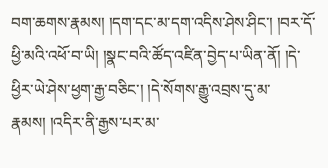བག་ཆགས་རྣམས། །དག་དང་མ་དག་འདིས་ཤེས་ཤིང་། །བར་དོ་ཕྱི་མའི་འཕོ་བ་ཡི། །སྣང་བའི་ཚོད་འཛིན་བྱེད་པ་ཡིན་ནོ། །དེ་ཕྱིར་ཡེ་ཤེས་ཕྱག་རྒྱ་བཅིང་། །དེ་སོགས་རྒྱུ་འབྲས་དུ་མ་རྣམས། །འདིར་ནི་རྒྱས་པར་མ་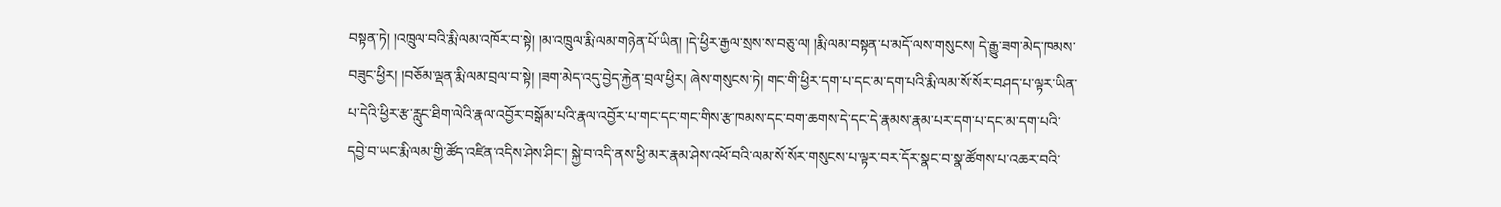བསྟན་ཏེ། །འཁྲུལ་བའི་རྨི་ལམ་འཁོར་བ་སྟེ། །མ་འཁྲུལ་རྨི་ལམ་གཉེན་པོ་ཡིན། །དེ་ཕྱིར་རྒྱལ་སྲས་ས་བཅུ་ལ། །རྨི་ལམ་བསྟན་པ་མདོ་ལས་གསུངས། དེ་རྒྱུ་ཟག་མེད་ཁམས་བཟུང་ཕྱིར། །བཅོམ་ལྡན་རྨི་ལམ་བྲལ་བ་སྟེ། །ཟག་མེད་འདུ་བྱེད་རྐྱེན་བྲལ་ཕྱིར། ཞེས་གསུངས་ཏེ། གང་གི་ཕྱིར་དག་པ་དང་མ་དག་པའི་རྨི་ལམ་སོ་སོར་བཤད་པ་ལྟར་ཡིན་པ་དེའི་ཕྱིར་རྩ་རླུང་ཐིག་ལེའི་རྣལ་འབྱོར་བསྒོམ་པའི་རྣལ་འབྱོར་པ་གང་དང་གང་གིས་རྩ་ཁམས་དང་བག་ཆགས་དེ་དང་དེ་རྣམས་རྣམ་པར་དག་པ་དང་མ་དག་པའི་དབྱེ་བ་ཡང་རྨི་ལམ་གྱི་ཚོད་འཛིན་འདིས་ཤེས་ཤིང་། སྐྱེ་བ་འདི་ནས་ཕྱི་མར་རྣམ་ཤེས་འཕོ་བའི་ལམ་སོ་སོར་གསུངས་པ་ལྟར་བར་དོར་སྣང་བ་སྣ་ཚོགས་པ་འཆར་བའི་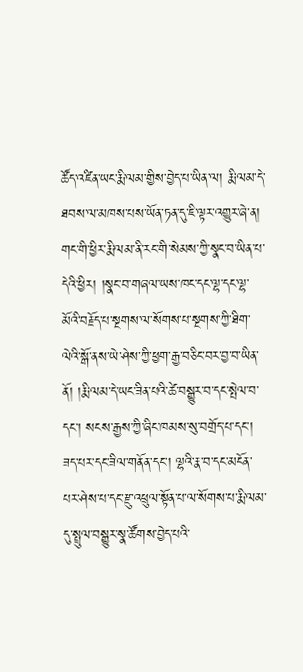ཚོད་འཛིན་ཡང་རྨི་ལམ་གྱིས་བྱེད་པ་ཡིན་ལ། རྨི་ལམ་དེ་ཐབས་ལ་མཁས་པས་ཡོན་ཏན་དུ་ཇི་ལྟར་འགྱུར་ཞེ་ན། གང་གི་ཕྱིར་རྨི་ལམ་ནི་རང་གི་སེམས་ཀྱི་སྣང་བ་ཡིན་པ་དེའི་ཕྱིར། །སྣང་བ་གཞལ་ཡས་ཁང་དང་ལྷ་དང་ལྷ་མོའི་བརྗོད་པ་སྔགས་ལ་སོགས་པ་སྔགས་ཀྱི་ཐིག་ལེའི་སྒོ་ནས་ཡེ་ཤེས་ཀྱི་ཕྱག་རྒྱ་བཅིང་བར་བྱ་བ་ཡིན་ནོ། །རྨི་ལམ་དེ་ཡང་ཟིན་པའི་ཚེ་བསྒྱུར་བ་དང་སྤེལ་བ་དང་། སངས་རྒྱས་ཀྱི་ཞིང་ཁམས་སུ་བགྲོད་པ་དང་། ཟད་པར་དང་ཟིལ་གནོན་དང་། ལྷའི་རྣ་བ་དང་མངོན་པར་ཤེས་པ་དང་རྫུ་འཕྲུལ་སྟོན་པ་ལ་སོགས་པ་རྨི་ལམ་དུ་སྤྲུལ་བསྒྱུར་སྣ་ཚོགས་བྱེད་པའི་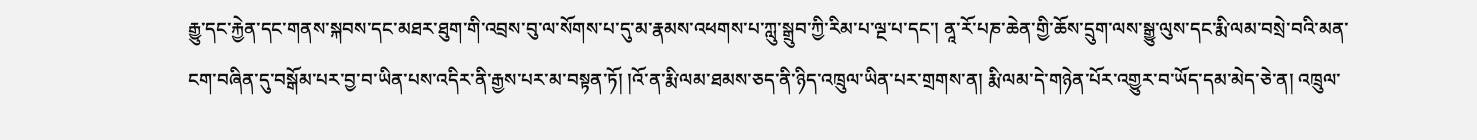རྒྱུ་དང་རྐྱེན་དང་གནས་སྐབས་དང་མཐར་ཐུག་གི་འབྲས་བུ་ལ་སོགས་པ་དུ་མ་རྣམས་འཕགས་པ་ཀླུ་སྒྲུབ་ཀྱི་རིམ་པ་ལྔ་པ་དང་། ནཱ་རོ་པཎ་ཆེན་གྱི་ཆོས་དྲུག་ལས་སྒྱུ་ལུས་དང་རྨི་ལམ་བསྲེ་བའི་མན་ངག་བཞིན་དུ་བསྒོམ་པར་བྱ་བ་ཡིན་པས་འདིར་ནི་རྒྱས་པར་མ་བསྟན་ཏོ། །འོ་ན་རྨི་ལམ་ཐམས་ཅད་ནི་ཉིད་འཁྲུལ་ཡིན་པར་གྲགས་ན། རྨི་ལམ་དེ་གཉེན་པོར་འགྱུར་བ་ཡོད་དམ་མེད་ཅེ་ན། འཁྲུལ་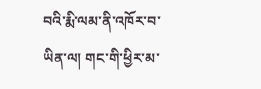བའི་རྨི་ལམ་ནི་འཁོར་བ་ཡིན་ལ། གང་གི་ཕྱིར་མ་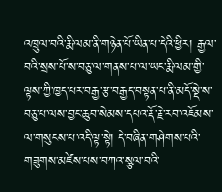འཁྲུལ་བའི་རྨི་ལམ་ནི་གཉེན་པོ་ཡིན་པ་དེའི་ཕྱིར། རྒྱལ་བའི་སྲས་པོ་ས་བཅུ་ལ་གནས་པ་ལ་ཡང་རྨི་ལམ་གྱི་ལྟས་ཀྱི་ཁྱད་པར་བརྒྱ་རྩ་བརྒྱད་བསྟན་པ་ནི་མདོ་སྡེ་ས་བཅུ་པ་ལས་བྱང་ཆུབ་སེམས་དཔའ་རྡོ་རྗེ་རབ་འཇོམས་ལ་གསུངས་པ་འདི་ལྟ་སྟེ། དེ་བཞིན་གཤེགས་པའི་གཟུགས་མཛེས་པས་བཀའ་སྩལ་བའི་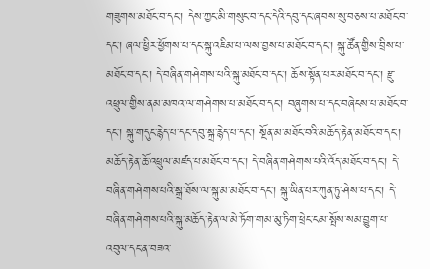གཟུགས་མཐོང་བ་དང་། དེས་ཀྱང་མི་གསུང་བ་དང་དེའི་དབུ་དང་ཞབས་སུ་བཅས་པ་མཐོང་བ་དང་། ཞལ་ཕྱིར་ཕྱོགས་པ་དང་སྐུ་འཇིམ་པ་ལས་བྱས་པ་མཐོང་བ་དང་། སྐུ་ཚོན་གྱིས་བྲིས་པ་མཐོང་བ་དང་། དེ་བཞིན་གཤེགས་པའི་སྐུ་མཐོང་བ་དང་། ཆོས་སྟོན་པར་མཐོང་བ་དང་། རྫུ་འཕྲུལ་གྱིས་ནམ་མཁའ་ལ་གཤེགས་པ་མཐོང་བ་དང་། བཞུགས་པ་དང་བཞེངས་པ་མཐོང་བ་དང་། སྐུ་གདུང་རྙེད་པ་དང་དབུ་སྐྲ་རྙེད་པ་དང་། སྔོན་མ་མཐོང་བའི་མཆོད་རྟེན་མཐོང་བ་དང་། མཆོད་རྟེན་ཆོ་འཕྲུལ་མཛད་པ་མཐོང་བ་དང་། དེ་བཞིན་གཤེགས་པའི་འོད་མཐོང་བ་དང་། དེ་བཞིན་གཤེགས་པའི་སྒྲ་ཐོས་ལ་སྐུ་མ་མཐོང་བ་དང་། སྐུ་ཡིན་པར་ཀུན་ཏུ་ཤེས་པ་དང་། དེ་བཞིན་གཤེགས་པའི་སྐུ་མཆོད་རྟེན་ལ་མེ་ཏོག་གམ་མུ་ཏིག་ཕྲེང་ངམ་སྤོས་སམ་བྱུག་པ་འབུལ་དང་ན་བཟའ་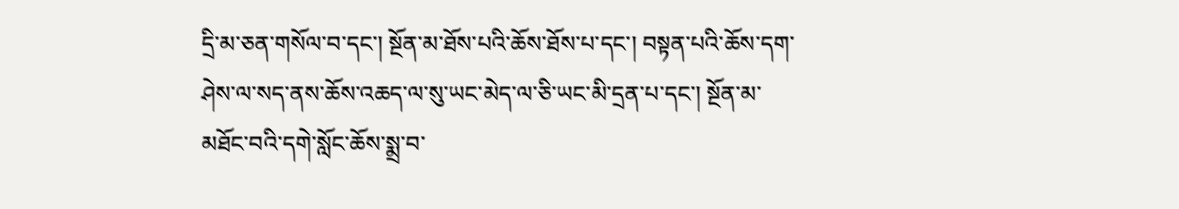དྲི་མ་ཅན་གསོལ་བ་དང་། སྔོན་མ་ཐོས་པའི་ཆོས་ཐོས་པ་དང་། བསྟན་པའི་ཆོས་དག་ཤེས་ལ་སད་ནས་ཆོས་འཆད་ལ་སུ་ཡང་མེད་ལ་ཅི་ཡང་མི་དྲན་པ་དང་། སྔོན་མ་མཐོང་བའི་དགེ་སློང་ཆོས་སྨྲ་བ་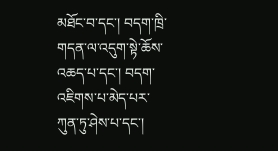མཐོང་བ་དང་། བདག་ཁྲི་གདན་ལ་འདུག་སྟེ་ཆོས་འཆད་པ་དང་། བདག་འཇིགས་པ་མེད་པར་ཀུན་ཏུ་ཤེས་པ་དང་།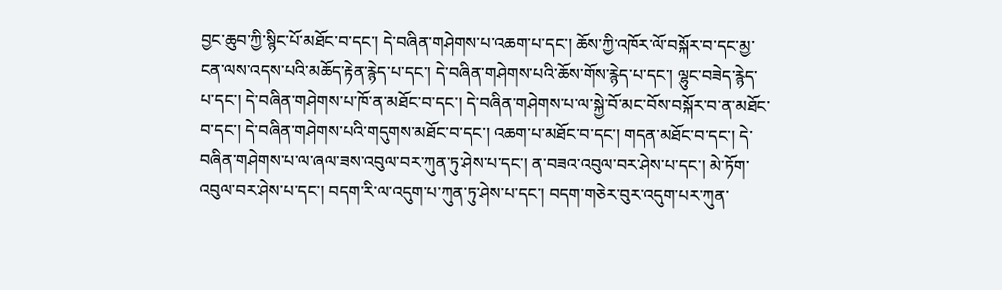བྱང་ཆུབ་ཀྱི་སྙིང་པོ་མཐོང་བ་དང་། དེ་བཞིན་གཤེགས་པ་འཆག་པ་དང་། ཆོས་ཀྱི་འཁོར་ལོ་བསྐོར་བ་དང་མྱ་ངན་ལས་འདས་པའི་མཆོད་རྟེན་རྙེད་པ་དང་། དེ་བཞིན་གཤེགས་པའི་ཆོས་གོས་རྙེད་པ་དང་། ལྷུང་བཟེད་རྙེད་པ་དང་། དེ་བཞིན་གཤེགས་པ་ཁོ་ན་མཐོང་བ་དང་། དེ་བཞིན་གཤེགས་པ་ལ་སྐྱེ་བོ་མང་བོས་བསྐོར་བ་ན་མཐོང་བ་དང་། དེ་བཞིན་གཤེགས་པའི་གདུགས་མཐོང་བ་དང་། འཆག་པ་མཐོང་བ་དང་། གདན་མཐོང་བ་དང་། དེ་བཞིན་གཤེགས་པ་ལ་ཞལ་ཟས་འབུལ་བར་ཀུན་ཏུ་ཤེས་པ་དང་། ན་བཟའ་འབུལ་བར་ཤེས་པ་དང་། མེ་ཏོག་འབུལ་བར་ཤེས་པ་དང་། བདག་རི་ལ་འདུག་པ་ཀུན་ཏུ་ཤེས་པ་དང་། བདག་གཅེར་བུར་འདུག་པར་ཀུན་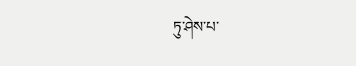ཏུ་ཤེས་པ་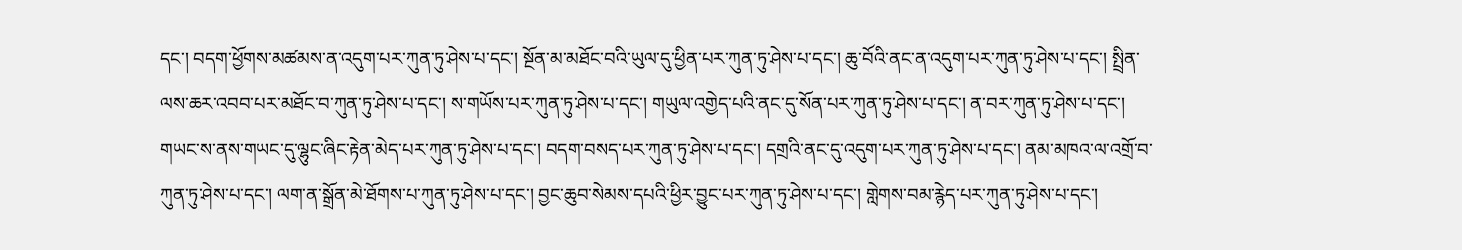དང་། བདག་ཕྱོགས་མཚམས་ན་འདུག་པར་ཀུན་ཏུ་ཤེས་པ་དང་། སྔོན་མ་མཐོང་བའི་ཡུལ་དུ་ཕྱིན་པར་ཀུན་ཏུ་ཤེས་པ་དང་། ཆུ་བོའི་ནང་ན་འདུག་པར་ཀུན་ཏུ་ཤེས་པ་དང་། སྤྲིན་ལས་ཆར་འབབ་པར་མཐོང་བ་ཀུན་ཏུ་ཤེས་པ་དང་། ས་གཡོས་པར་ཀུན་ཏུ་ཤེས་པ་དང་། གཡུལ་འགྱེད་པའི་ནང་དུ་སོན་པར་ཀུན་ཏུ་ཤེས་པ་དང་། ན་བར་ཀུན་ཏུ་ཤེས་པ་དང་། གཡང་ས་ནས་གཡང་དུ་ལྷུང་ཞིང་རྟེན་མེད་པར་ཀུན་ཏུ་ཤེས་པ་དང་། བདག་བསད་པར་ཀུན་ཏུ་ཤེས་པ་དང་། དགྲའི་ནང་དུ་འདུག་པར་ཀུན་ཏུ་ཤེས་པ་དང་། ནམ་མཁའ་ལ་འགྲོ་བ་ཀུན་ཏུ་ཤེས་པ་དང་། ལག་ན་སྒྲོན་མེ་ཐོགས་པ་ཀུན་ཏུ་ཤེས་པ་དང་། བྱང་ཆུབ་སེམས་དཔའི་ཕྱིར་བྱུང་པར་ཀུན་ཏུ་ཤེས་པ་དང་། གླེགས་བམ་རྙེད་པར་ཀུན་ཏུ་ཤེས་པ་དང་།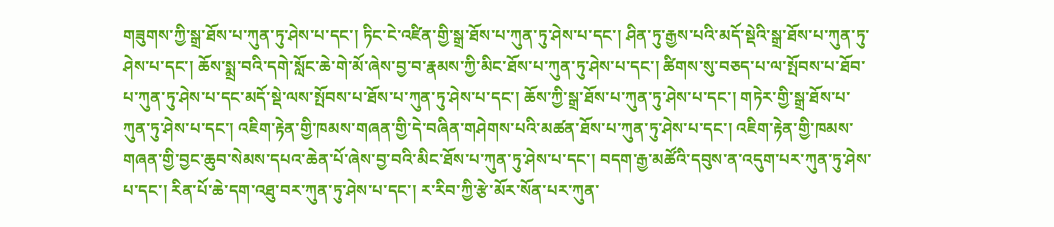གཟུགས་ཀྱི་སྒྲ་ཐོས་པ་ཀུན་ཏུ་ཤེས་པ་དང་། ཏིང་ངེ་འཛིན་གྱི་སྒྲ་ཐོས་པ་ཀུན་ཏུ་ཤེས་པ་དང་། ཤིན་ཏུ་རྒྱས་པའི་མདོ་སྡེའི་སྒྲ་ཐོས་པ་ཀུན་ཏུ་ཤེས་པ་དང་། ཆོས་སྨྲ་བའི་དགེ་སློང་ཆེ་གེ་མོ་ཞེས་བྱ་བ་རྣམས་ཀྱི་མིང་ཐོས་པ་ཀུན་ཏུ་ཤེས་པ་དང་། ཚིགས་སུ་བཅད་པ་ལ་སྤོབས་པ་ཐོབ་པ་ཀུན་ཏུ་ཤེས་པ་དང་མདོ་སྡེ་ལས་སྤོབས་པ་ཐོས་པ་ཀུན་ཏུ་ཤེས་པ་དང་། ཆོས་ཀྱི་སྒྲ་ཐོས་པ་ཀུན་ཏུ་ཤེས་པ་དང་། གཏེར་གྱི་སྒྲ་ཐོས་པ་ཀུན་ཏུ་ཤེས་པ་དང་། འཇིག་རྟེན་གྱི་ཁམས་གཞན་གྱི་དེ་བཞིན་གཤེགས་པའི་མཚན་ཐོས་པ་ཀུན་ཏུ་ཤེས་པ་དང་། འཇིག་རྟེན་གྱི་ཁམས་གཞན་གྱི་བྱང་ཆུབ་སེམས་དཔའ་ཆེན་པོ་ཞེས་བྱ་བའི་མིང་ཐོས་པ་ཀུན་ཏུ་ཤེས་པ་དང་། བདག་རྒྱ་མཚོའི་དབུས་ན་འདུག་པར་ཀུན་ཏུ་ཤེས་པ་དང་། རིན་པོ་ཆེ་དག་འཐུ་བར་ཀུན་ཏུ་ཤེས་པ་དང་། ར་རིབ་ཀྱི་རྩེ་མོར་སོན་པར་ཀུན་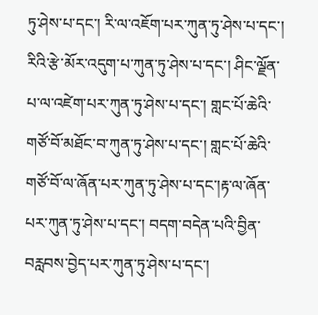ཏུ་ཤེས་པ་དང་། རི་ལ་འཇོག་པར་ཀུན་ཏུ་ཤེས་པ་དང་། རིའི་རྩེ་མོར་འདུག་པ་ཀུན་ཏུ་ཤེས་པ་དང་། ཤིང་ལྗོན་པ་ལ་འཛེག་པར་ཀུན་ཏུ་ཤེས་པ་དང་། གླང་པོ་ཆེའི་གཙོ་བོ་མཐོང་བ་ཀུན་ཏུ་ཤེས་པ་དང་། གླང་པོ་ཆེའི་གཙོ་བོ་ལ་ཞོན་པར་ཀུན་ཏུ་ཤེས་པ་དང་།རྟ་ལ་ཞོན་པར་ཀུན་ཏུ་ཤེས་པ་དང་། བདག་བདེན་པའི་བྱིན་བརླབས་བྱེད་པར་ཀུན་ཏུ་ཤེས་པ་དང་།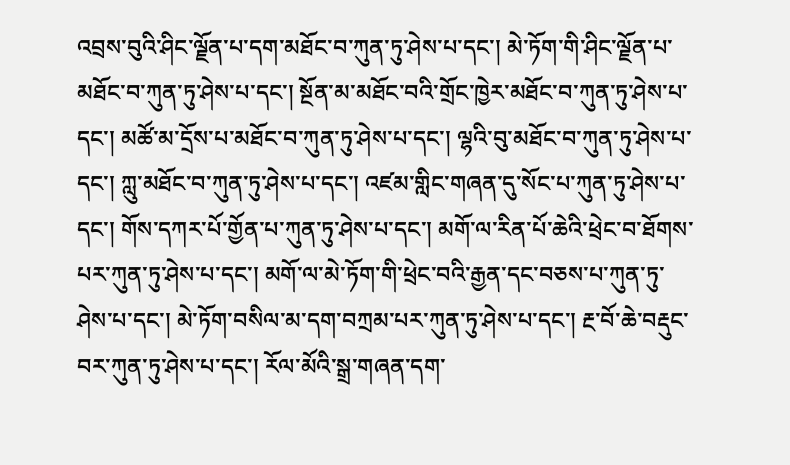འབྲས་བུའི་ཤིང་ལྗོན་པ་དག་མཐོང་བ་ཀུན་ཏུ་ཤེས་པ་དང་། མེ་ཏོག་གི་ཤིང་ལྗོན་པ་མཐོང་བ་ཀུན་ཏུ་ཤེས་པ་དང་། སྔོན་མ་མཐོང་བའི་གྲོང་ཁྱེར་མཐོང་བ་ཀུན་ཏུ་ཤེས་པ་དང་། མཚོ་མ་དྲོས་པ་མཐོང་བ་ཀུན་ཏུ་ཤེས་པ་དང་། ལྷའི་བུ་མཐོང་བ་ཀུན་ཏུ་ཤེས་པ་དང་། ཀླུ་མཐོང་བ་ཀུན་ཏུ་ཤེས་པ་དང་། འཛམ་གླིང་གཞན་དུ་སོང་པ་ཀུན་ཏུ་ཤེས་པ་དང་། གོས་དཀར་པོ་གྱོན་པ་ཀུན་ཏུ་ཤེས་པ་དང་། མགོ་ལ་རིན་པོ་ཆེའི་ཕྲེང་བ་ཐོགས་པར་ཀུན་ཏུ་ཤེས་པ་དང་། མགོ་ལ་མེ་ཏོག་གི་ཕྲེང་བའི་རྒྱན་དང་བཅས་པ་ཀུན་ཏུ་ཤེས་པ་དང་། མེ་ཏོག་བསིལ་མ་དག་བཀྲམ་པར་ཀུན་ཏུ་ཤེས་པ་དང་། རྔ་བོ་ཆེ་བརྡུང་བར་ཀུན་ཏུ་ཤེས་པ་དང་། རོལ་མོའི་སྒྲ་གཞན་དག་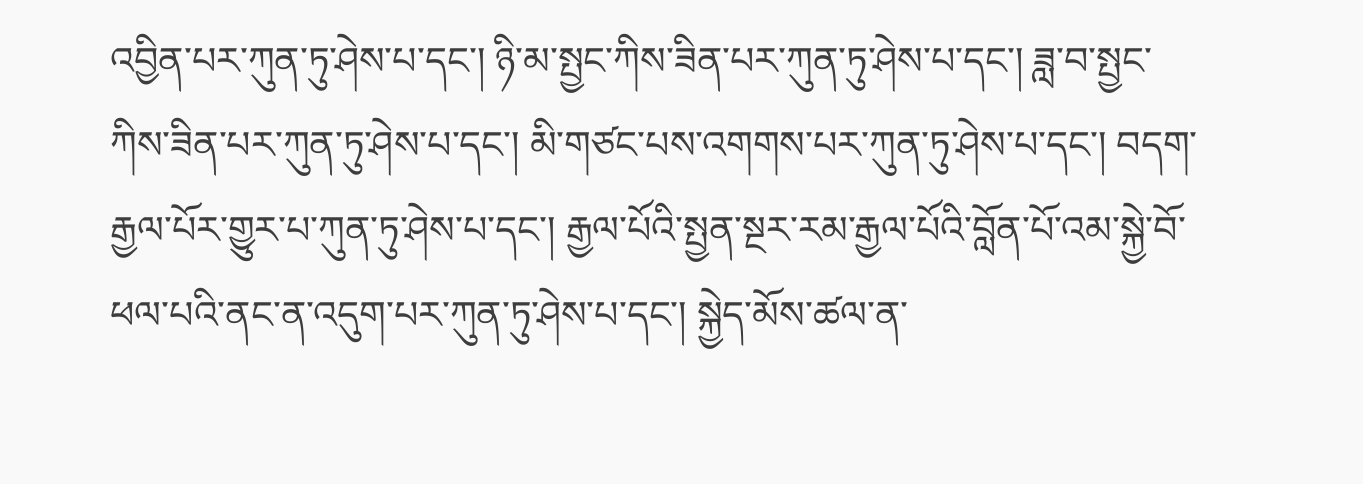འབྱིན་པར་ཀུན་ཏུ་ཤེས་པ་དང་། ཉི་མ་སྤྱང་ཀིས་ཟིན་པར་ཀུན་ཏུ་ཤེས་པ་དང་། ཟླ་བ་སྤྱང་ཀིས་ཟིན་པར་ཀུན་ཏུ་ཤེས་པ་དང་། མི་གཙང་པས་འགགས་པར་ཀུན་ཏུ་ཤེས་པ་དང་། བདག་རྒྱལ་པོར་གྱུར་པ་ཀུན་ཏུ་ཤེས་པ་དང་། རྒྱལ་པོའི་སྤྱན་སྔར་རམ་རྒྱལ་པོའི་བློན་པོ་འམ་སྐྱེ་བོ་ཕལ་པའི་ནང་ན་འདུག་པར་ཀུན་ཏུ་ཤེས་པ་དང་། སྐྱེད་མོས་ཚལ་ན་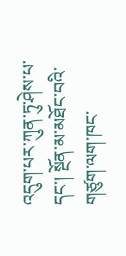འདུག་པར་ཀུན་ཏུ་ཤེས་པ་དང་། སྔོན་མ་མཐོང་བའི་གཙུག་ལག་ཁང་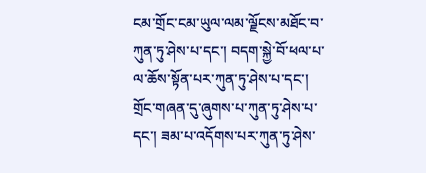ངམ་གྲོང་ངམ་ཡུལ་ལམ་ལྗོངས་མཐོང་བ་ཀུན་ཏུ་ཤེས་པ་དང་། བདག་སྐྱེ་བོ་ཕལ་པ་ལ་ཆོས་སྟོན་པར་ཀུན་ཏུ་ཤེས་པ་དང་། གྲོང་གཞན་དུ་ཞུགས་པ་ཀུན་ཏུ་ཤེས་པ་དང་། ཟམ་པ་འདོགས་པར་ཀུན་ཏུ་ཤེས་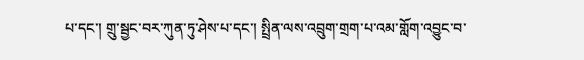པ་དང་། གྲུ་སྦྱང་བར་ཀུན་ཏུ་ཤེས་པ་དང་། སྤྲིན་ལས་འབྲུག་གྲག་པ་འམ་གློག་འབྱུང་བ་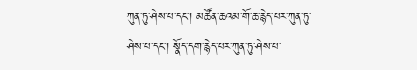ཀུན་ཏུ་ཤེས་པ་དང་། མཚོན་ཆའམ་གོ་ཆ་རྙེད་པར་ཀུན་ཏུ་ཤེས་པ་དང་། སྣོད་དག་རྙེད་པར་ཀུན་ཏུ་ཤེས་པ་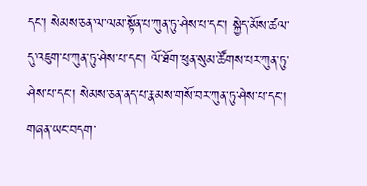དང་། སེམས་ཅན་ལ་ལམ་སྟོན་པ་ཀུན་ཏུ་ཤེས་པ་དང་། སྐྱེད་མོས་ཚལ་དུ་འཇུག་པ་ཀུན་ཏུ་ཤེས་པ་དང་། ལོ་ཐོག་ཕུན་སུམ་ཚོགས་པར་ཀུན་ཏུ་ཤེས་པ་དང་། སེམས་ཅན་ནད་པ་རྣམས་གསོ་བར་ཀུན་ཏུ་ཤེས་པ་དང་། གཞན་ཡང་བདག་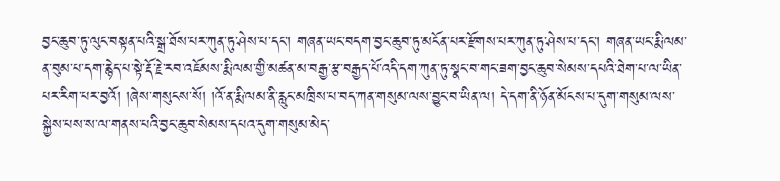བྱང་ཆུབ་ཏུ་ལུང་བསྟན་པའི་སྒྲ་ཐོས་པར་ཀུན་ཏུ་ཤེས་པ་དང་། གཞན་ཡང་བདག་བྱང་ཆུབ་ཏུ་མངོན་པར་རྫོགས་པར་ཀུན་ཏུ་ཤེས་པ་དང་། གཞན་ཡང་རྨི་ལམ་ན་བུམ་པ་དག་རྙེད་པ་སྟེ་རྡོ་རྗེ་རབ་འཇོམས་རྨི་ལམ་གྱི་མཚན་མ་བརྒྱ་རྩ་བརྒྱད་པོ་འདི་དག་ཀུན་ཏུ་སྣང་བ་གང་ཟག་བྱང་ཆུབ་སེམས་དཔའི་ཐེག་པ་ལ་ཡིན་པར་རིག་པར་བྱའོ། །ཞེས་གསུངས་སོ། །འོ་ན་རྨི་ལམ་ནི་རླུང་མཁྲིས་པ་བད་ཀན་གསུམ་ལས་བྱུང་བ་ཡིན་ལ། དེ་དག་ནི་ཉོན་མོངས་པ་དུག་གསུམ་ལས་སྐྱེས་པས་ས་ལ་གནས་པའི་བྱང་ཆུབ་སེམས་དཔའ་དུག་གསུམ་མེད་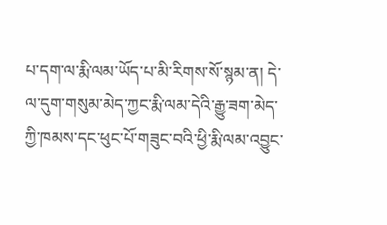པ་དག་ལ་རྨི་ལམ་ཡོད་པ་མི་རིགས་སོ་སྙམ་ན། དེ་ལ་དུག་གསུམ་མེད་ཀྱང་རྨི་ལམ་དེའི་རྒྱུ་ཟག་མེད་ཀྱི་ཁམས་དང་ཕུང་པོ་གཟུང་བའི་ཕྱི་རྨི་ལམ་འབྱུང་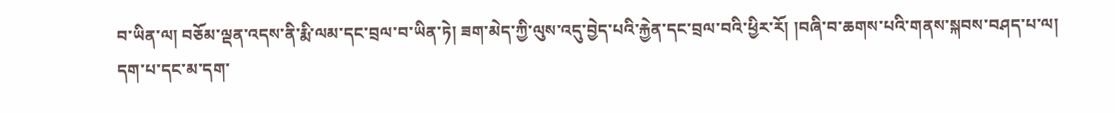བ་ཡིན་ལ། བཅོམ་ལྡན་འདས་ནི་རྨི་ལམ་དང་བྲལ་བ་ཡིན་ཏེ། ཟག་མེད་ཀྱི་ལུས་འདུ་བྱེད་པའི་རྐྱེན་དང་བྲལ་བའི་ཕྱིར་རོ། །བཞི་བ་ཆགས་པའི་གནས་སྐབས་བཤད་པ་ལ། དག་པ་དང་མ་དག་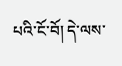པའི་ངོ་བོ། དེ་ལས་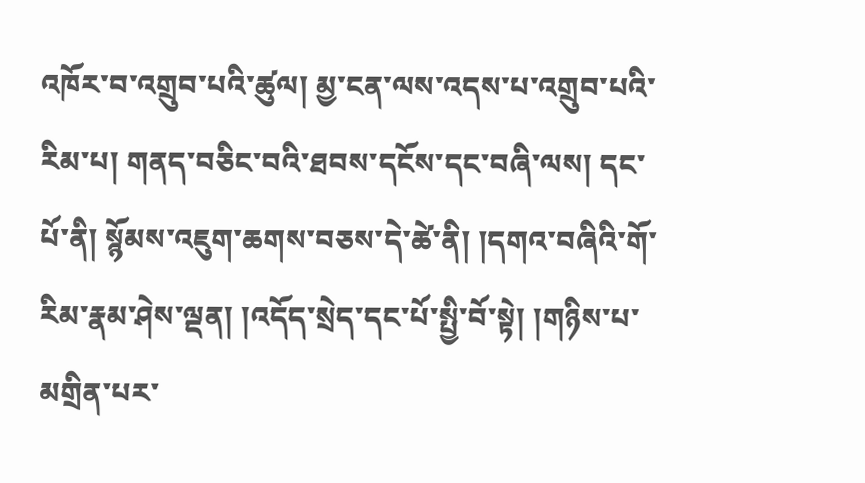འཁོར་བ་འགྲུབ་པའི་ཚུལ། མྱ་ངན་ལས་འདས་པ་འགྲུབ་པའི་རིམ་པ། གནད་བཅིང་བའི་ཐབས་དངོས་དང་བཞི་ལས། དང་པོ་ནི། སྙོམས་འཇུག་ཆགས་བཅས་དེ་ཚེ་ནི། །དགའ་བཞིའི་གོ་རིམ་རྣམ་ཤེས་ལྡན། །འདོད་སྲེད་དང་པོ་སྤྱི་བོ་སྟེ། །གཉིས་པ་མགྲིན་པར་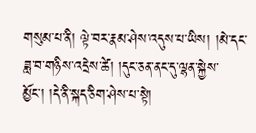གསུམ་པ་ནི། ལྟེ་བར་རྣམ་ཤེས་འདུས་པ་ཡིས། །མེ་དང་ཟླ་བ་གཉིས་འདྲེས་ཚེ། །དུང་ཅན་ནང་དུ་ལྷན་སྐྱེས་མྱོང་། །དེ་ནི་སྐད་ཅིག་ཤེས་པ་སྟེ།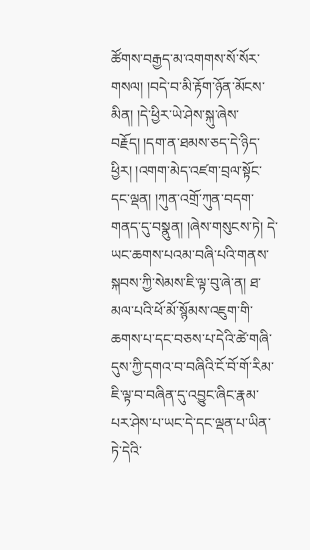ཚོགས་བརྒྱད་མ་འགགས་སོ་སོར་གསལ། །བདེ་བ་མི་རྟོག་ཉོན་མོངས་མིན། །དེ་ཕྱིར་ཡེ་ཤེས་སྐུ་ཞེས་བརྗོད། །དག་ན་ཐམས་ཅད་དེ་ཉིད་ཕྱིར། །འགག་མེད་འཛག་བྲལ་སྟོང་དང་ལྡན། །ཀུན་འགྲོ་ཀུན་བདག་གནད་དུ་བསྣུན། །ཞེས་གསུངས་ཏེ། དེ་ཡང་ཆགས་པའམ་བཞི་པའི་གནས་སྐབས་ཀྱི་སེམས་ཇི་ལྟ་བུ་ཞེ་ན། ཐ་མལ་པའི་ཕོ་མོ་སྙོམས་འཇུག་གི་ཆགས་པ་དང་བཅས་པ་དེའི་ཚེ་གཞི་དུས་ཀྱི་དགའ་བ་བཞིའི་ངོ་བོ་གོ་རིམ་ཇི་ལྟ་བ་བཞིན་དུ་འབྱུང་ཞིང་རྣམ་པར་ཤེས་པ་ཡང་དེ་དང་ལྡན་པ་ཡིན་ཏེ་དེའི་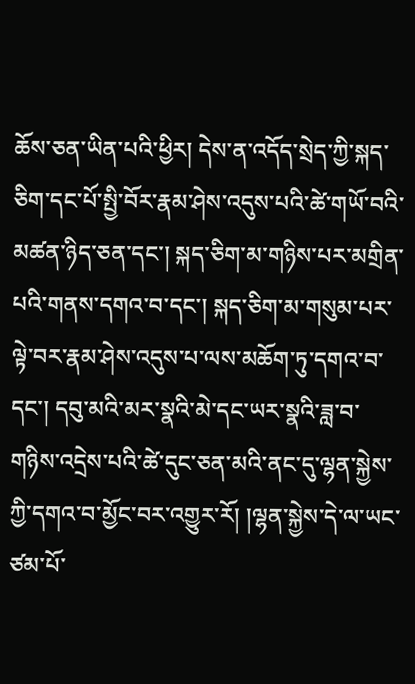ཆོས་ཅན་ཡིན་པའི་ཕྱིར། དེས་ན་འདོད་སྲེད་ཀྱི་སྐད་ཅིག་དང་པོ་སྤྱི་བོར་རྣམ་ཤེས་འདུས་པའི་ཚེ་གཡོ་བའི་མཚན་ཉིད་ཅན་དང་། སྐད་ཅིག་མ་གཉིས་པར་མགྲིན་པའི་གནས་དགའ་བ་དང་། སྐད་ཅིག་མ་གསུམ་པར་ལྟེ་བར་རྣམ་ཤེས་འདུས་པ་ལས་མཆོག་ཏུ་དགའ་བ་དང་། དབུ་མའི་མར་སྣའི་མེ་དང་ཡར་སྣའི་ཟླ་བ་གཉིས་འདྲེས་པའི་ཚེ་དུང་ཅན་མའི་ནང་དུ་ལྷན་སྐྱེས་ཀྱི་དགའ་བ་མྱོང་བར་འགྱུར་རོ། །ལྷན་སྐྱེས་དེ་ལ་ཡང་ཙམ་པོ་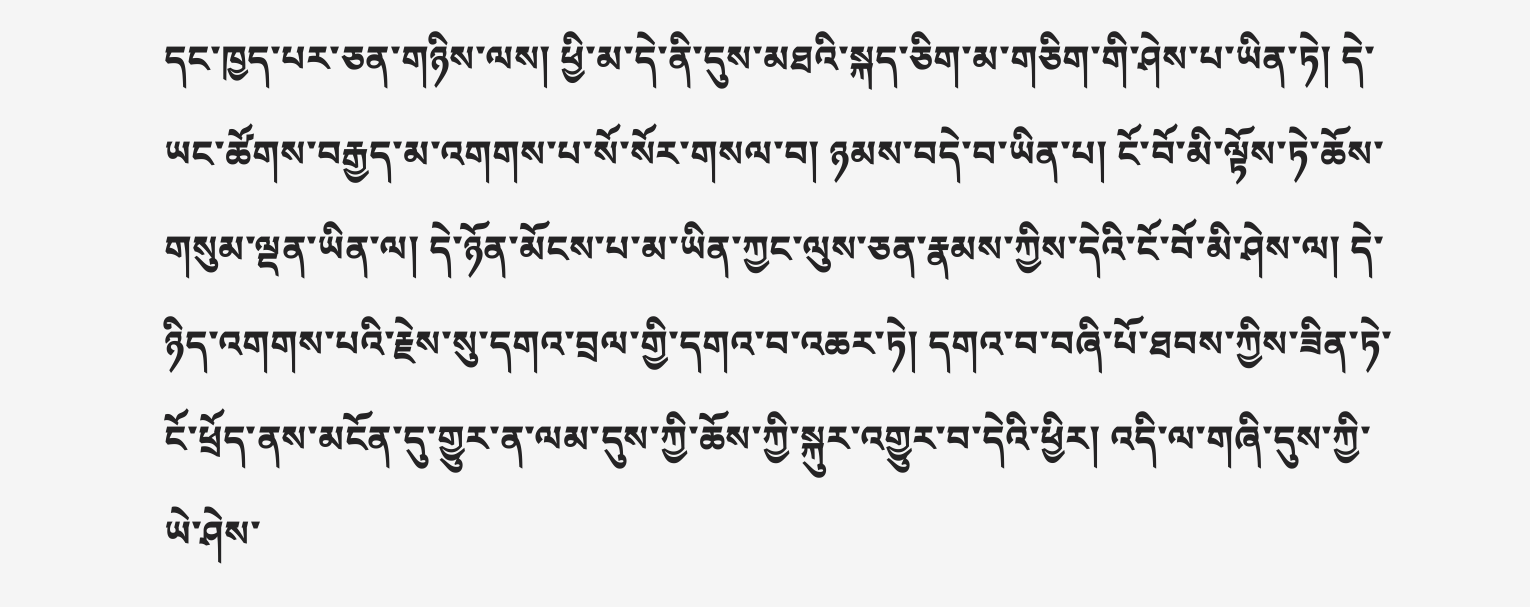དང་ཁྱད་པར་ཅན་གཉིས་ལས། ཕྱི་མ་དེ་ནི་དུས་མཐའི་སྐད་ཅིག་མ་གཅིག་གི་ཤེས་པ་ཡིན་ཏེ། དེ་ཡང་ཚོགས་བརྒྱད་མ་འགགས་པ་སོ་སོར་གསལ་བ། ཉམས་བདེ་བ་ཡིན་པ། ངོ་བོ་མི་ལྟོས་ཏེ་ཆོས་གསུམ་ལྡན་ཡིན་ལ། དེ་ཉོན་མོངས་པ་མ་ཡིན་ཀྱང་ལུས་ཅན་རྣམས་ཀྱིས་དེའི་ངོ་བོ་མི་ཤེས་ལ། དེ་ཉིད་འགགས་པའི་རྗེས་སུ་དགའ་བྲལ་གྱི་དགའ་བ་འཆར་ཏེ། དགའ་བ་བཞི་པོ་ཐབས་ཀྱིས་ཟིན་ཏེ་ངོ་ཕྲོད་ནས་མངོན་དུ་གྱུར་ན་ལམ་དུས་ཀྱི་ཆོས་ཀྱི་སྐུར་འགྱུར་བ་དེའི་ཕྱིར། འདི་ལ་གཞི་དུས་ཀྱི་ཡེ་ཤེས་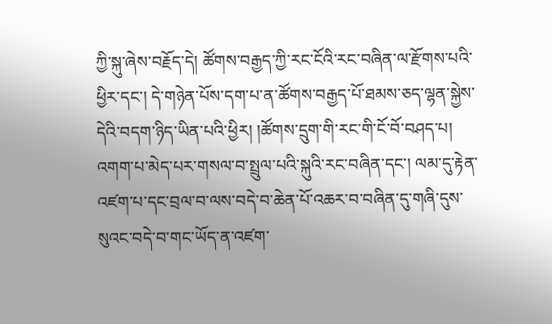ཀྱི་སྐུ་ཞེས་བརྗོད་དེ། ཚོགས་བརྒྱད་ཀྱི་རང་ངོའི་རང་བཞིན་ལ་རྫོགས་པའི་ཕྱིར་དང་། དེ་གཉེན་པོས་དག་པ་ན་ཚོགས་བརྒྱད་པོ་ཐམས་ཅད་ལྷན་སྐྱེས་དེའི་བདག་ཉིད་ཡིན་པའི་ཕྱིར། །ཚོགས་དྲུག་གི་རང་གི་ངོ་བོ་བཤད་པ། འགག་པ་མེད་པར་གསལ་བ་སྤྲུལ་པའི་སྐུའི་རང་བཞིན་དང་། ལམ་དུ་རྟེན་འཛག་པ་དང་བྲལ་བ་ལས་བདེ་བ་ཆེན་པོ་འཆར་བ་བཞིན་དུ་གཞི་དུས་སུའང་བདེ་བ་གང་ཡོད་ན་འཛག་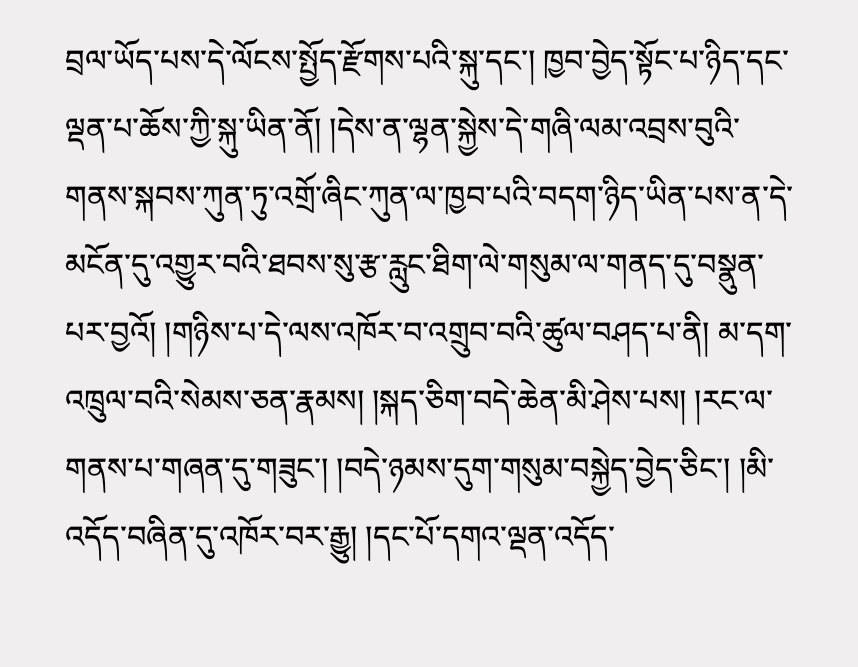བྲལ་ཡོད་པས་དེ་ལོངས་སྤྱོད་རྫོགས་པའི་སྐུ་དང་། ཁྱབ་བྱེད་སྟོང་པ་ཉིད་དང་ལྡན་པ་ཆོས་ཀྱི་སྐུ་ཡིན་ནོ། །དེས་ན་ལྷན་སྐྱེས་དེ་གཞི་ལམ་འབྲས་བུའི་གནས་སྐབས་ཀུན་ཏུ་འགྲོ་ཞིང་ཀུན་ལ་ཁྱབ་པའི་བདག་ཉིད་ཡིན་པས་ན་དེ་མངོན་དུ་འགྱུར་བའི་ཐབས་སུ་རྩ་རླུང་ཐིག་ལེ་གསུམ་ལ་གནད་དུ་བསྣུན་པར་བྱའོ། །གཉིས་པ་དེ་ལས་འཁོར་བ་འགྲུབ་བའི་ཚུལ་བཤད་པ་ནི། མ་དག་འཁྲུལ་བའི་སེམས་ཅན་རྣམས། །སྐད་ཅིག་བདེ་ཆེན་མི་ཤེས་པས། །རང་ལ་གནས་པ་གཞན་དུ་གཟུང་། །བདེ་ཉམས་དུག་གསུམ་བསྐྱེད་བྱེད་ཅིང་། །མི་འདོད་བཞིན་དུ་འཁོར་བར་རྒྱུ། །དང་པོ་དགའ་ལྡན་འདོད་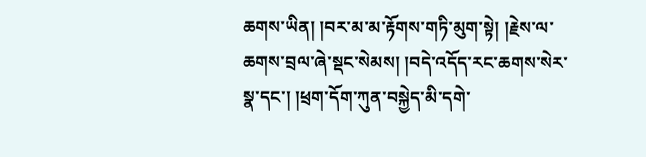ཆགས་ཡིན། །བར་མ་མ་རྟོགས་གཏི་མུག་སྟེ། །རྗེས་ལ་ཆགས་བྲལ་ཞེ་སྡང་སེམས། །བདེ་འདོད་རང་ཆགས་སེར་སྣ་དང་། །ཕྲག་དོག་ཀུན་བསྐྱེད་མི་དགེ་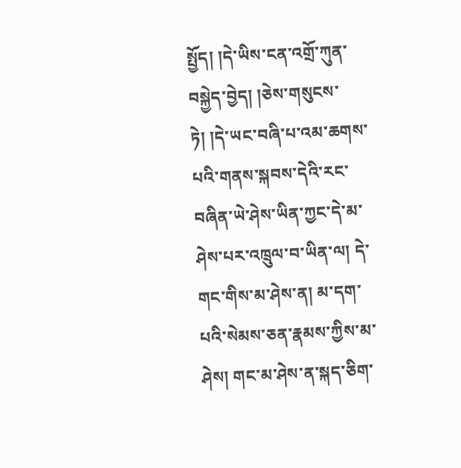སྤྱོད། །དེ་ཡིས་ངན་འགྲོ་ཀུན་བསྐྱེད་བྱེད། །ཅེས་གསུངས་ཏེ། །དེ་ཡང་བཞི་པ་འམ་ཆགས་པའི་གནས་སྐབས་དེའི་རང་བཞིན་ཡེ་ཤེས་ཡིན་ཀྱང་དེ་མ་ཤེས་པར་འཁྲུལ་བ་ཡིན་ལ། དེ་གང་གིས་མ་ཤེས་ན། མ་དག་པའི་སེམས་ཅན་རྣམས་ཀྱིས་མ་ཤེས། གང་མ་ཤེས་ན་སྐད་ཅིག་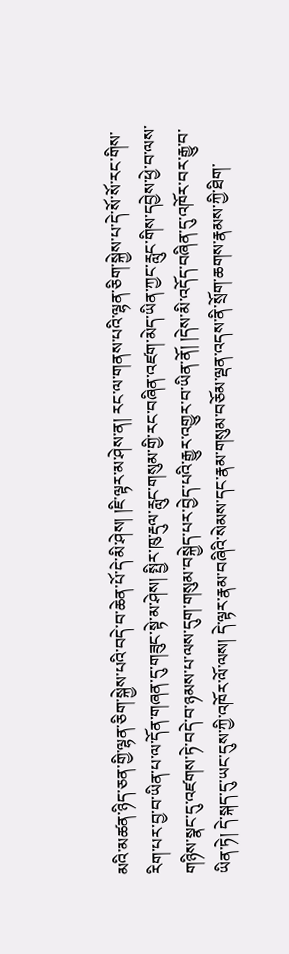མའི་མཚན་ཉིད་ཅན་གྱི་ལྷན་ཅིག་སྐྱེས་པའི་བདེ་བ་ཆེན་པོ་དེ་མི་ཤེས། །ཇི་ལྟར་མ་ཤེས་ན། རང་ལ་གནས་པའི་ལྷན་ཅིག་སྐྱེས་པ་དེ་སོ་སོ་རང་གིས་རིག་པར་བྱ་བ་ཡིན་པ་ལ་དོན་གཞན་དུ་གཟུང་སྟེ་མ་ཤེས། སྤྱིར་ཁུ་རྡུལ་རླུང་གསུམ་གྱི་རང་བཞིན་འཛག་མེད་ཡིན་ཀྱང་རླུང་གིས་དབྱེས་ཕྱེ་བ་ལས་གཉིས་སྣང་དུ་འཛགས་ཏེ་བདེ་བ་ཉམས་པ་ལས་དུག་གསུམ་བསྐྱེད་པར་བྱེད་པའི་རྒྱུར་འགྱུར་བ་ཡིན་ནོ། །དེས་མི་འདོད་བཞིན་དུ་འཁོར་བར་རྒྱུ་བ་ཡིན་ཏེ། དེ་སྐད་དུ་ཡང་དུས་ཀྱི་འཁོར་ལོ་ལས། དེ་ལྟར་རྣམ་བཞིའི་སེམས་དང་རྣམ་གསུམ་བཅོམ་ལྡན་འདས་ནི་སྲོག་ཆགས་རྣམས་ཀྱི་ཐིག་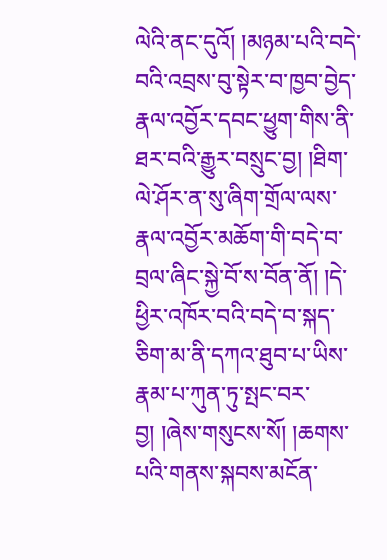ལེའི་ནང་དུའོ། །མཉམ་པའི་བདེ་བའི་འབྲས་བུ་སྟེར་བ་ཁྱབ་བྱེད་རྣལ་འབྱོར་དབང་ཕྱུག་གིས་ནི་ཐར་བའི་རྒྱུར་བསྲུང་བྱ། །ཐིག་ལེ་ཤོར་ན་སུ་ཞིག་གྲོལ་ལས་རྣལ་འབྱོར་མཆོག་གི་བདེ་བ་བྲལ་ཞིང་སྐྱེ་བོ་ས་བོན་ནོ། །དེ་ཕྱིར་འཁོར་བའི་བདེ་བ་སྐད་ཅིག་མ་ནི་དཀའ་ཐུབ་པ་ཡིས་རྣམ་པ་ཀུན་ཏུ་སྤང་བར་བྱ། །ཞེས་གསུངས་སོ། །ཆགས་པའི་གནས་སྐབས་མངོན་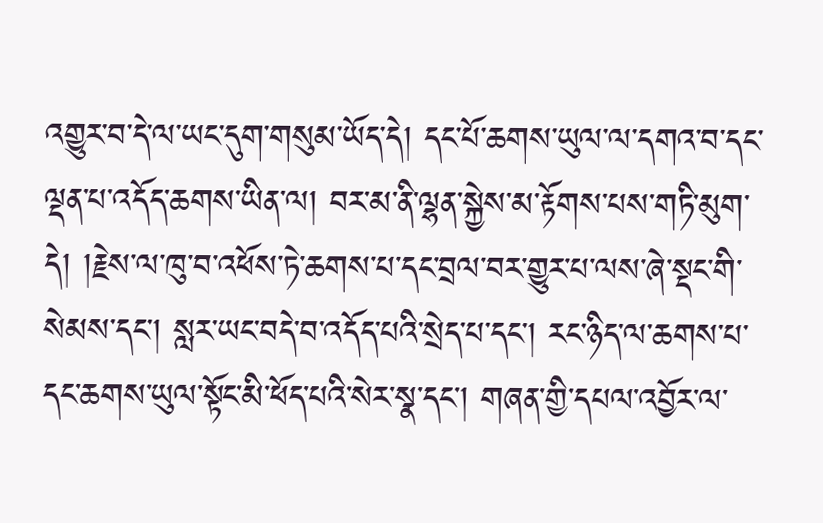འགྱུར་བ་དེ་ལ་ཡང་དུག་གསུམ་ཡོད་དེ། དང་པོ་ཆགས་ཡུལ་ལ་དགའ་བ་དང་ལྡན་པ་འདོད་ཆགས་ཡིན་ལ། བར་མ་ནི་ལྷན་སྐྱེས་མ་རྟོགས་པས་གཏི་མུག་དེ། །རྗེས་ལ་ཁུ་བ་འཕོས་ཏེ་ཆགས་པ་དང་བྲལ་བར་གྱུར་པ་ལས་ཞེ་སྡང་གི་སེམས་དང་། སླར་ཡང་བདེ་བ་འདོད་པའི་སྲེད་པ་དང་། རང་ཉིད་ལ་ཆགས་པ་དང་ཆགས་ཡུལ་སྟོང་མི་ཕོད་པའི་སེར་སྣ་དང་། གཞན་གྱི་དཔལ་འབྱོར་ལ་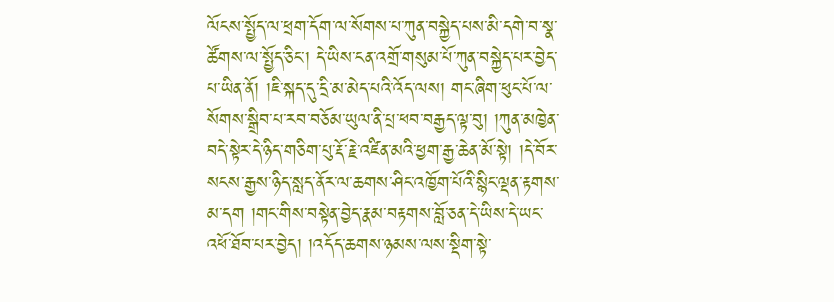ལོངས་སྤྱོད་ལ་ཕྲག་དོག་ལ་སོགས་པ་ཀུན་བསྐྱེད་པས་མི་དགེ་བ་སྣ་ཚོགས་ལ་སྤྱོད་ཅིང་། དེ་ཡིས་ངན་འགྲོ་གསུམ་པོ་ཀུན་བསྐྱེད་པར་བྱེད་པ་ཡིན་ནོ། །ཇི་སྐད་དུ་དྲི་མ་མེད་པའི་འོད་ལས། གང་ཞིག་ཕུང་པོ་ལ་སོགས་སྒྲིབ་པ་རབ་བཅོམ་ཡུལ་ནི་པྲ་ཕབ་བརྒྱད་ལྟ་བུ། །ཀུན་མཁྱེན་བདེ་སྟེར་དེ་ཉིད་གཅིག་པུ་རྡོ་རྗེ་འཛིན་མའི་ཕྱག་རྒྱ་ཆེན་མོ་སྟེ། །དེ་བོར་སངས་རྒྱས་ཉིད་སླད་ནོར་ལ་ཆགས་ཤིང་འཁྱོག་པོའི་སྙིང་ལྡན་རྟགས་མ་དག །གང་གིས་བསྟེན་བྱེད་རྣམ་བརྟགས་བློ་ཅན་དེ་ཡིས་དེ་ཡང་འཕོ་ཐོབ་པར་བྱེད། །འདོད་ཆགས་ཉམས་ལས་སྡིག་སྟེ་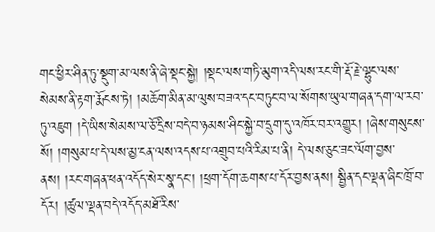གང་ཕྱིར་ཤིན་ཏུ་སྡུག་མ་ལས་ནི་ཞེ་སྡང་སྐྱེ། །སྡང་ལས་གཏི་མུག་འདི་ལས་རང་གི་རྡོ་རྗེ་ལྷུང་ལས་སེམས་ནི་རྟག་རྨོངས་ཏེ། །མཆོག་མིན་མ་ལུས་བཟའ་དང་བཏུང་བ་ལ་སོགས་ཡུལ་གཞན་དག་ལ་རབ་ཏུ་འཇུག །དེ་ཡིས་སེམས་ལ་ཅོ་དྲིས་བདེ་བ་ཉམས་ཤིང་སྐྱེ་བ་དྲུག་དུ་འཁོར་བར་འགྱུར། །ཞེས་གསུངས་སོ། །གསུམ་པ་དེ་ལས་མྱ་ངན་ལས་འདས་པ་འགྲུབ་པའི་རིམ་པ་ནི། དེ་ལས་ཅུང་ཟང་ལོག་བྱས་ནས། །རང་གཞན་ཕན་འདོད་སེར་སྣ་དང་། །ཕྲག་དོག་ཆགས་པ་དོར་བྱས་ནས། སྦྱིན་དང་ལྡན་ཞིང་ཁྲོ་བ་དོར། །ཚུལ་ལྡན་བདེ་འདོད་མཐོ་རིས་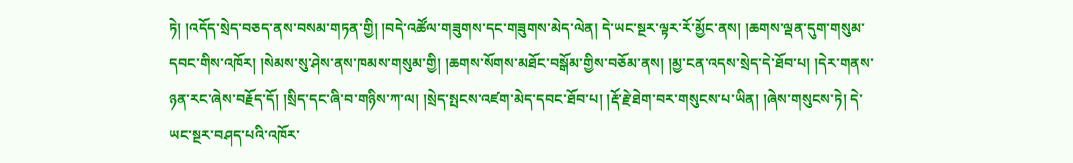ཏེ། །འདོད་སྲེད་བཅད་ནས་བསམ་གཏན་གྱི། །བདེ་འཚོལ་གཟུགས་དང་གཟུགས་མེད་ལེན། དེ་ཡང་སྔར་ལྟར་རོ་མྱོང་ནས། །ཆགས་ལྡན་དུག་གསུམ་དབང་གིས་འཁོར། །སེམས་སུ་ཤེས་ནས་ཁམས་གསུམ་གྱི། །ཆགས་སོགས་མཐོང་བསྒོམ་གྱིས་བཅོམ་ནས། །མྱ་ངན་འདས་སྲེད་དེ་ཐོབ་པ། །དེར་གནས་ཉན་རང་ཞེས་བརྗོད་དོ། །སྲིད་དང་ཞི་བ་གཉིས་ཀ་ལ། །སྲེད་སྤངས་འཛག་མེད་དབང་ཐོབ་པ། །རྡོ་རྗེ་ཐེག་བར་གསུངས་པ་ཡིན། །ཞེས་གསུངས་ཏེ། དེ་ཡང་སྔར་བཤད་པའི་འཁོར་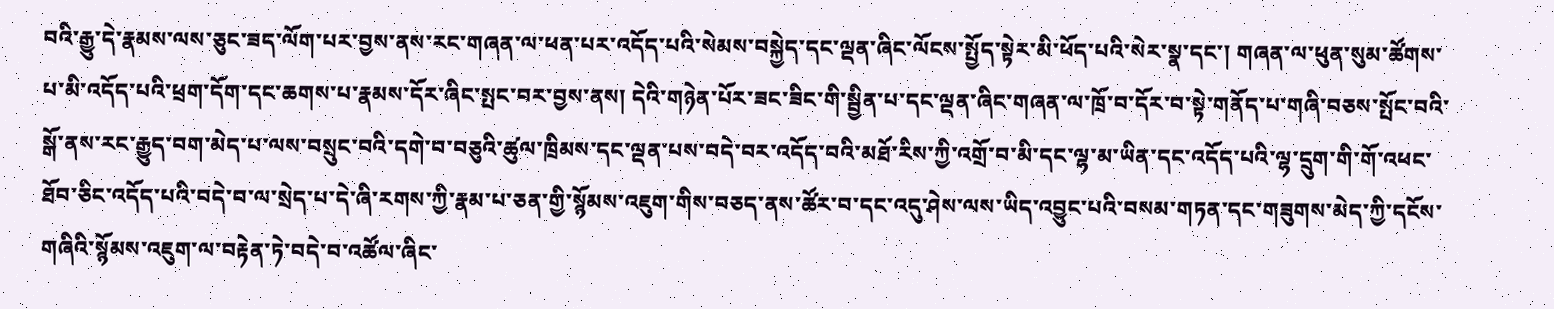བའི་རྒྱུ་དེ་རྣམས་ལས་ཅུང་ཟད་ལོག་པར་བྱས་ནས་རང་གཞན་ལ་ཕན་པར་འདོད་པའི་སེམས་བསྐྱེད་དང་ལྡན་ཞིང་ལོངས་སྤྱོད་སྟེར་མི་ཕོད་པའི་སེར་སྣ་དང་། གཞན་ལ་ཕུན་སུམ་ཚོགས་པ་མི་འདོད་པའི་ཕྲག་དོག་དང་ཆགས་པ་རྣམས་དོར་ཞིང་སྤང་བར་བྱས་ནས། དེའི་གཉེན་པོར་ཟང་ཟིང་གི་སྦྱིན་པ་དང་ལྡན་ཞིང་གཞན་ལ་ཁྲོ་བ་དོར་བ་སྟེ་གནོད་པ་གཞི་བཅས་སྤོང་བའི་སྒོ་ནས་རང་རྒྱུད་བག་མེད་པ་ལས་བསྲུང་བའི་དགེ་བ་བཅུའི་ཚུལ་ཁྲིམས་དང་ལྡན་པས་བདེ་བར་འདོད་བའི་མཐོ་རིས་ཀྱི་འགྲོ་བ་མི་དང་ལྷ་མ་ཡིན་དང་འདོད་པའི་ལྷ་དྲུག་གི་གོ་འཕང་ཐོབ་ཅིང་འདོད་པའི་བདེ་བ་ལ་སྲེད་པ་དེ་ཞི་རགས་ཀྱི་རྣམ་པ་ཅན་གྱི་སྙོམས་འཇུག་གིས་བཅད་ནས་ཚོར་བ་དང་འདུ་ཤེས་ལས་ཡིད་འབྱུང་པའི་བསམ་གཏན་དང་གཟུགས་མེད་ཀྱི་དངོས་གཞིའི་སྙོམས་འཇུག་ལ་བརྟེན་ཏེ་བདེ་བ་འཚོལ་ཞིང་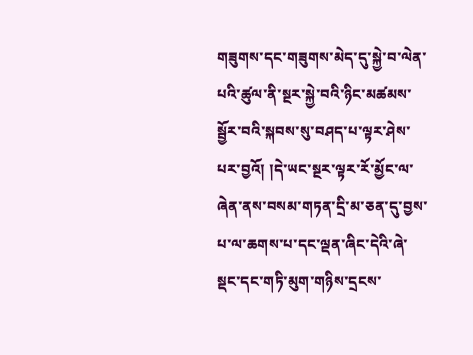གཟུགས་དང་གཟུགས་མེད་དུ་སྐྱེ་བ་ལེན་པའི་ཚུལ་ནི་སྔར་སྐྱེ་བའི་ཉིང་མཚམས་སྦྱོར་བའི་སྐབས་སུ་བཤད་པ་ལྟར་ཤེས་པར་བྱའོ། །དེ་ཡང་སྔར་ལྟར་རོ་མྱོང་ལ་ཞེན་ནས་བསམ་གཏན་དྲི་མ་ཅན་དུ་བྱས་པ་ལ་ཆགས་པ་དང་ལྡན་ཞིང་དེའི་ཞེ་སྡང་དང་གཏི་མུག་གཉིས་དྲངས་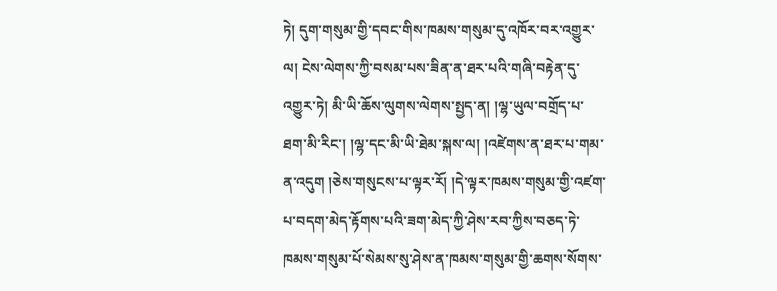ཏེ། དུག་གསུམ་གྱི་དབང་གིས་ཁམས་གསུམ་དུ་འཁོར་བར་འགྱུར་ལ། ངེས་ལེགས་ཀྱི་བསམ་པས་ཟིན་ན་ཐར་པའི་གཞི་བརྟེན་དུ་འགྱུར་ཏེ། མི་ཡི་ཆོས་ལུགས་ལེགས་སྤྱད་ན། །ལྷ་ཡུལ་བགྲོད་པ་ཐག་མི་རིང་། །ལྷ་དང་མི་ཡི་ཐེམ་སྐས་ལ། །འཛེགས་ན་ཐར་པ་གམ་ན་འདུག །ཅེས་གསུངས་པ་ལྟར་རོ། །དེ་ལྟར་ཁམས་གསུམ་གྱི་འཛག་པ་བདག་མེད་རྟོགས་པའི་ཟག་མེད་ཀྱི་ཤེས་རབ་ཀྱིས་བཅད་ཏེ་ཁམས་གསུམ་པོ་སེམས་སུ་ཤེས་ན་ཁམས་གསུམ་གྱི་ཆགས་སོགས་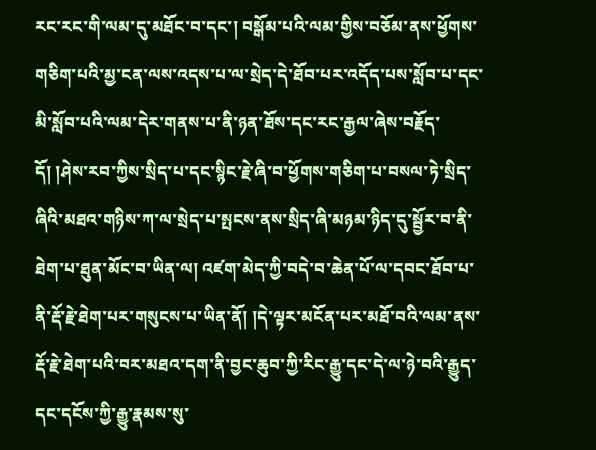རང་རང་གི་ལམ་དུ་མཐོང་བ་དང་། བསྒོམ་པའི་ལམ་གྱིས་བཅོམ་ནས་ཕྱོགས་གཅིག་པའི་མྱ་ངན་ལས་འདས་པ་ལ་སྲེད་དེ་ཐོབ་པར་འདོད་པས་སློབ་པ་དང་མི་སློབ་པའི་ལམ་དེར་གནས་པ་ནི་ཉན་ཐོས་དང་རང་རྒྱལ་ཞེས་བརྗོད་དོ། །ཤེས་རབ་ཀྱིས་སྲིད་པ་དང་སྙིང་རྗེ་ཞི་བ་ཕྱོགས་གཅིག་པ་བསལ་ཏེ་སྲིད་ཞིའི་མཐའ་གཉིས་ཀ་ལ་སྲེད་པ་སྤངས་ནས་སྲིད་ཞི་མཉམ་ཉིད་དུ་སྦྱོར་བ་ནི་ཐེག་པ་ཐུན་མོང་བ་ཡིན་ལ། འཛག་མེད་ཀྱི་བདེ་བ་ཆེན་པོ་ལ་དབང་ཐོབ་པ་ནི་རྡོ་རྗེ་ཐེག་པར་གསུངས་པ་ཡིན་ནོ། །དེ་ལྟར་མངོན་པར་མཐོ་བའི་ལམ་ནས་རྡོ་རྗེ་ཐེག་པའི་བར་མཐའ་དག་ནི་བྱང་ཆུབ་ཀྱི་རིང་རྒྱུ་དང་དེ་ལ་ཉེ་བའི་རྒྱུད་དང་དངོས་ཀྱི་རྒྱུ་རྣམས་སུ་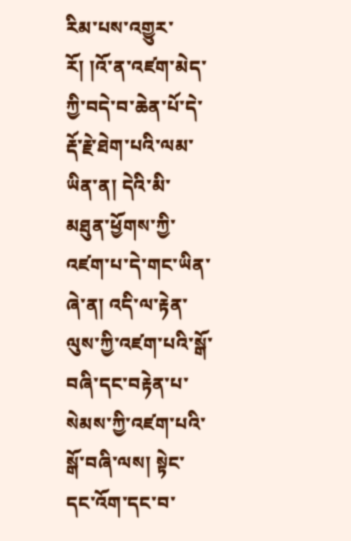རིམ་པས་འགྱུར་རོ། །འོ་ན་འཛག་མེད་ཀྱི་བདེ་བ་ཆེན་པོ་དེ་རྡོ་རྗེ་ཐེག་པའི་ལམ་ཡིན་ན། དེའི་མི་མཐུན་ཕྱོགས་ཀྱི་འཛག་པ་དེ་གང་ཡིན་ཞེ་ན། འདི་ལ་རྟེན་ལུས་ཀྱི་འཛག་པའི་སྒོ་བཞི་དང་བརྟེན་པ་སེམས་ཀྱི་འཛག་པའི་སྒོ་བཞི་ལས། སྟེང་དང་འོག་དང་བ་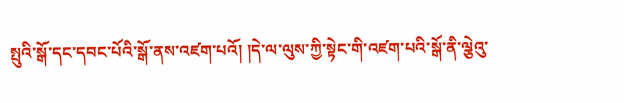སྤུའི་སྒོ་དང་དབང་པོའི་སྒོ་ནས་འཛག་པའོ། །དེ་ལ་ལུས་ཀྱི་སྟེང་གི་འཛག་པའི་སྒོ་ནི་ལྕེའུ་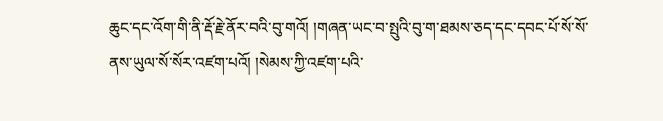ཆུང་དང་འོག་གི་ནི་རྡོ་རྗེ་ནོར་བའི་བུ་གའོ། །གཞན་ཡང་བ་སྤུའི་བུ་ག་ཐམས་ཅད་དང་དབང་པོ་སོ་སོ་ནས་ཡུལ་སོ་སོར་འཛག་པའོ། །སེམས་ཀྱི་འཛག་པའི་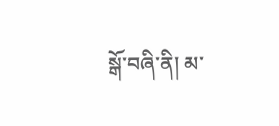སྒོ་བཞི་ནི། མ་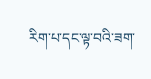རིག་པ་དང་ལྟ་བའི་ཟག་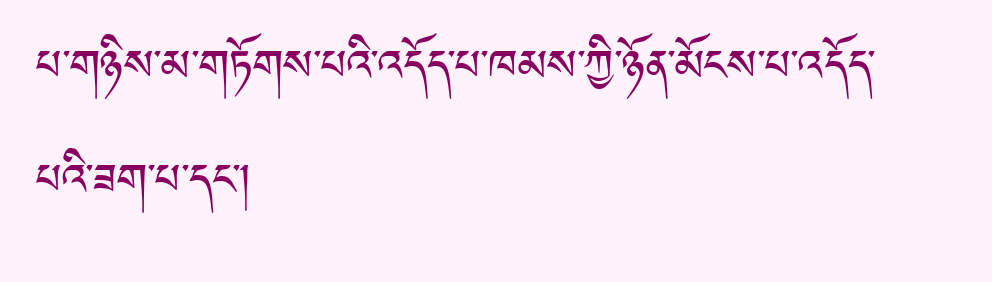པ་གཉིས་མ་གཏོགས་པའི་འདོད་པ་ཁམས་ཀྱི་ཉོན་མོངས་པ་འདོད་པའི་ཟག་པ་དང་།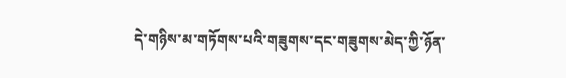དེ་གཉིས་མ་གཏོགས་པའི་གཟུགས་དང་གཟུགས་མེད་ཀྱི་ཉོན་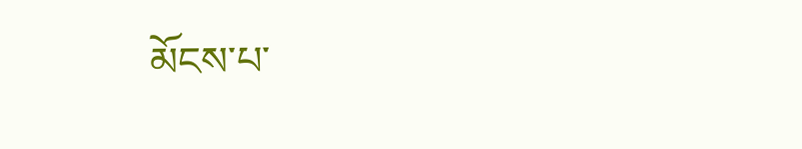མོངས་པ་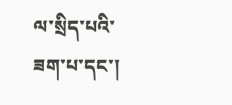ལ་སྲིད་པའི་ཟག་པ་དང་།